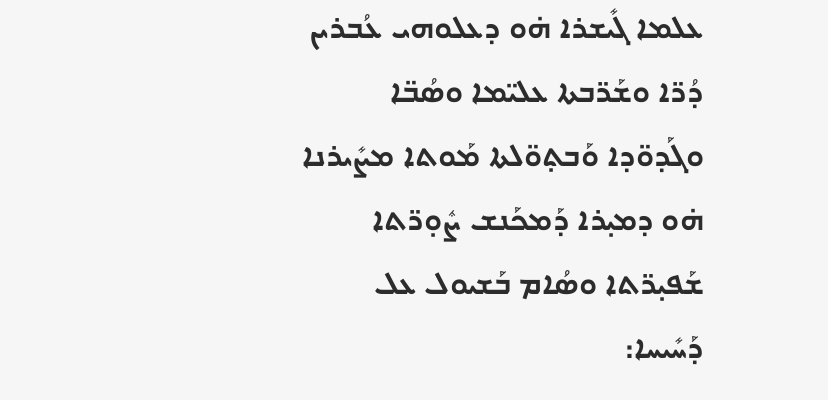ܥܠܡܐ ܓܺܝܫܪܐ ܗ̇ܘ ܕܥܠܘܗܝ ܥܳܒܪܝܢ ܕܳܪ̈ܐ ܘܫܰܪ̈ܒܬܐ ܥܠܝ̈ܡܐ ܘܣܳܒ̈ܐ ܘܓܰܕܘ̈ܕܐ ܘܰܒܬ̣ܘ̈ܠܬܐ ܡܰܘܬܐ ܡܨܺܝܪܢܐ ܗ̇ܘ ܕܡܝ̣ܪܐ ܕܰܡܟܰܢܫ ܨܽܘ̣ܪ̈ܬܐ ܫܰܦܝ̣ܪ̈ܬܐ ܘܣܳܐܡ ܒܰܫܝܘܠ ܥܠ ܕܰܚܺܝܚܐ: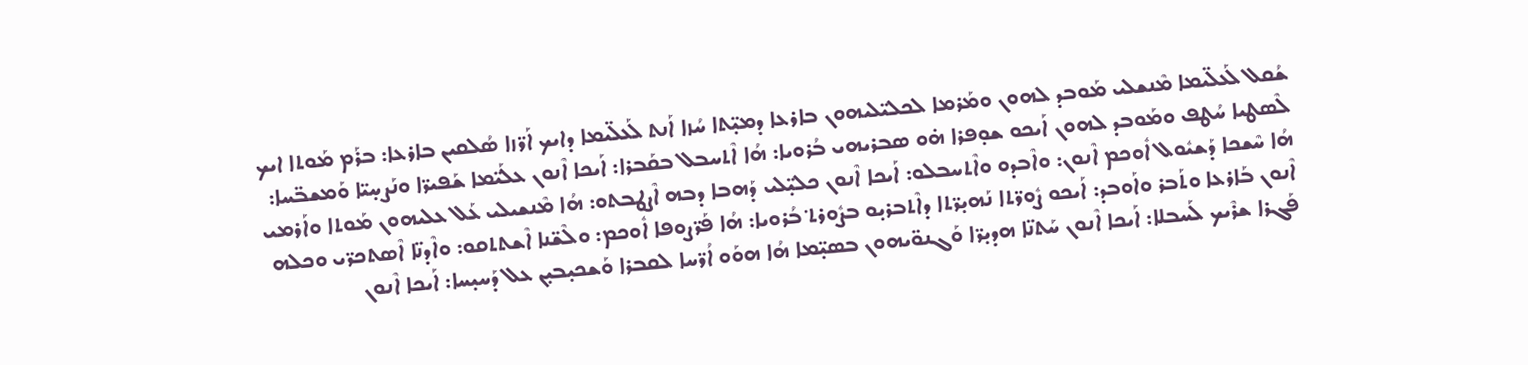ܫܳܩܠ ܠܰܥܠ̈ܝܡܐ ܡܶܢܫܠܝ ܡܰܘܒܕ ܠܗܘܢ ܘܡܰܪܡܐ ܠܟܠܝ̈ܠܝܗܘܢ ܒܐܪܥܐ ܕܡܝ̣̈ܬܐ ܚܳܙܐ ܐܰܢܬ ܠܰܥܠ̈ܝܡܐ ܕܐܝܟ ܐܰܪ̈ܙܐ ܣܳܠܩܝܢ ܒܐܪܥܐ: ܒܪܰܡ ܡܰܘܬܐ ܐܝܟ ܠܶܣܛܝܐ ܚܳܛܦ ܘܡܰܘܒܕ ܠܗܘܢ ܐܰܝܟܘ ܫܘ̣ܦܪܐ ܗ̇ܘ ܣܒܪܝܗܝ ܒܳܪܘܝܐ: ܗܳܐ ܐܶܬܚܒܠ ܒܩܰܒܪܐ: ܐܰܝܟܐ ܐܶܢܘܢ ܥܠܰܝ̈ܡܐ ܫܰܦܝܪ̈ܐ ܘܢܰܨܚ̣ܝ̈ܐ ܘܰܡܫܒ̈ܚܐ: ܗܳܐ ܚܶܫܟܐ ܕܰܫܝܽܘܠ ܐܽܘܟܡ ܐܶܢܘܢ: ܘܐܶܒܕܘ ܘܐܶܬܚܒܠܘ: ܐܰܝܟܐ ܐܶܢܘܢ ܟܠܝ̣̈ܠܝ ܕܰܗܒܐ ܕܒܗ ܐܶܨܛܒܬܘ: ܗܳܐ ܡܶܢܫܝܠܝ ܥܰܠ ܥܠܝܗܘܢ ܡܰܘܬܐ ܘܐܰܪܡܝ ܐܶܢܘܢ ܒܰܐܪܥܐ ܘܬܰܒܪ ܘܐܰܘܒܕ: ܐܰܝܟܘ ܨܽܘܪ̈ܬܐ ܢܰܗܝ̣ܪ̈ܬܐ ܕܐܶܬܒܪܝ̣ܘ ܒܨܽܘܪܬ݀ ܒܳܪܘܝܐ: ܗܳܐ ܦܰܪ̈ܨܘܦܐ ܐܽܘܟܡ: ܘܠܶܫ̈ܢܐ ܐܶܫܬܬܩܘ: ܘܐܶܕܢ̈ܐ ܐܶܣܬܟܪ̈ܝ ܘܟܠܗ ܦܰܓܪܐ ܫܪܶܝܟ ܠܰܚܒܠܐ: ܐܰܝܟܐ ܐܶܢܘܢ ܚܰܬܢ̈ܐ ܗܕܝ̣ܪ̈ܐ ܘܰܓܢܘ̈ܝܗܘܢ ܒܣܝ̣̈ܡܐ ܗܳܐ ܗܘܰܘ ܐܳܪ̈ܚܐ ܠܩܒܪܐ ܘܰܫܟܝ̣ܒܝ̣ܢ ܥܠ ܕܰܚܝ̣ܚܐ: ܐܰܝܟܐ ܐܶܢܘܢ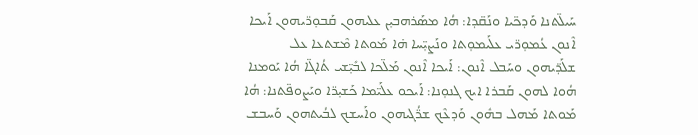ܚܰܝܠ̈ܬܢܐ ܘܰܕܟ̈ܝܐ ܘܢܰܩ̈ܕܐ: ܗܳܐ ܡܣܰܪܗܒܝ̣ܢ ܥܠܝܗܘܢ ܩܰܒܘ̣ܪ̈ܝܗܘܢ ܐܰܝܟܐ ܐܶܢܘܢ ܥܳܡܘ̣ܪ̈ܝ ܥܠܰܝܡܘ̣ܬܐ ܘܢܰܨܝ̣̈ܚܐ ܗ̇ܐ ܡܰܘܬܐ ܡܶܫܬܥܐ ܥܠ ܫܠܰܕ̈ܝܗܘܢ ܘܚܰܒܠ ܐܶܢܘܢ: ܐܰܝܟܐ ܐܶܢܘܢ ܡܰܠ̈ܟܐ ܠܒܺܝ̣̈ܫܝ ܬܳܐܓ̈ܐ ܗܳܐ ܝܰܘܡܢܐ ܗܳܘܐ ܠܗܘܢ ܩܰܒܪܐ ܐܝܟ ܓܢܘ̣ܢܐ: ܐܰܝܟܘ ܥܠܰܝ̈ܡܐ ܟܰܫܝ̣ܪ̈ܐ ܘܝܰܨܘܦ̈ܬܢܐ: ܗܳܐ ܡܰܘܬܐ ܡܰܗܠ ܒܗܽܘܢ ܘܰܕܥܶܟ ܫܪ̈ܳܓܝܗܘܢ ܘܐܰܚܫܟ ܠܒܳܝܬܗܘܢ ܘܰܚܒܫ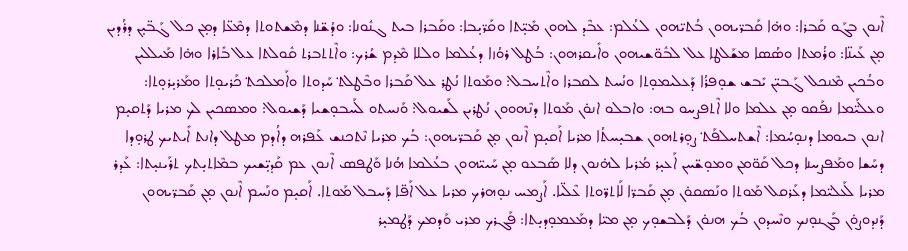ܐܶܢܘܢ ܒܓܰܘ ܩܰܒܪܐ: ܘܗ̇ܐ ܩܰܒܪ̈ܝܗܘܢ ܒܳܬܝ̈ܗܘܢ ܠܥܳܠܡ: ܥܒܶܕ ܠܗܘܢ ܡܺܝ̣̈ܬܐ ܘܩܰܪ̈ܝ̣ܒܐ: ܘܩܰܒܪܐ ܒܝܬ ܓܢܽܘܢܐ: ܘܕܳܫ̈ܢܐ ܕܡܶܫܬܘܬܐ ܕܡܶܥ̈ܐ ܕܡ̣ܢ ܟܠ ܓܰܒ̈ܝ̣ܢ ܕܪܳܕܝܢ ܡ̣ܢ ܥܰܝܢ̈ܐ: ܘܪܳܡܬܐ ܘܣܳܣܐ ܡܫܰܠܛܐ ܥܠ ܠܒܽܘ̈ܫܝܗܘܢ ܘܐܺܝܩܪܗܘܢ: ܒܳܛܠ ܪܘܳܙܐ ܕܥܳܠܡܐ ܘܠܠܐ ܡܶܕܡ ܫܳܪܟ: ܘܐܶܬܬܒܪܬ ܩܽܘܠܬܐ ܥܠ ܒܺܐܪܐ ܘܗ̇ܐ ܡܰܝܠܠܝܢ ܘܒܳܟܝܢ ܡܶܢܟܠ ܓܰܒܝ̈ܢ ܝܺܒܫ ܫܘ̣ܦܪܳܐ ܕܰܥܠܝܡܘ̣ܬܐ ܘܢܳܚܬ ܠܩܒܪܐ ܘܐܶܬܚܒܠ: ܘܡܰܘܬܐ ܢܳܛܪ ܥܠ ܩܰܒܪܐ ܘܒܶܛܠܬ݀ ܚܰܕܘܬܐ ܘܐܰܡܠܟܬ݀ ܟܰܪܝܘ̣ܬܐ ܘܡܰܪܝ̣ܪܘ̣ܬܐ: ܘܥܠܰܝ̈ܡܐ ܢܦܰܩܘ ܡ̣ܢ ܥܠܡܐ ܘܠܐ ܐܶܬܦܨܚܘ ܒܗ: ܘܐܒܠܘ ܐܢܘ̇ܢ ܡܰܘܬܐ ܕܢܶܗܘܘܢ ܢܳܛܪܝܢ ܠܰܫܝܘܠ: ܘܰܢܚܬܘ ܠܰܚܒܘ̣ܫܝܐ ܕܰܫܝܘܠ: ܘܡܣܟܝܢ ܠܟ ܡܪܝܐ ܕܰܬܩܝ̣ܡ ܐܢܘܢ ܒܝܘܡܐ ܕܢܘ̣ܚܳܡܐ: ܐܶܫܬܚܠܦܰܬ݀ ܨܘ̣ܪܬܗܘܢ ܫܒܝ̣ܚܬܳܐ ܡܪܝܐ ܐܰܩܝ̣ܡ ܐܶܢܘܢ ܡ̣ܢ ܩܰܒܪ̈ܝܗܘܢ: ܒܳܟ ܡܪܝܐ ܢܶܬܟܢܫ ܥܰܦܪܗ ܕܐܳܕܡ ܡܛܠ ܕܐܢܬ ܐܺܝܬܝܟ ܛܪܘ̣ܕܐ ܕܚܰܫܐ ܘܡܰܦܨܚܢܐ ܕܟܠ ܩܰܘ̈ܡܢ ܘܡܘ̣ܫ̈ܚܢ ܐܰܥܝ̣ܪ ܡܳܪܝܐ ܠܗ̇ܢܘܢ ܕܠܐ ܣܰܒܥܘ ܡ̣ܢ ܚܰܝܝ̈ܗܘܢ ܒܥܳܠܡܐ ܗܳܢܐ ܘܰܛܦܣ ܐܶܢܘܢ ܥܡ ܩܰܕܝ̣̈ܫܝܟ ܒܡܶܐܬܝ̣ܬܟ ܬܪܰܝܢܝ̣ܬܐ: ܥܰܕܪ ܡܪܝܐ ܠܰܥܠܝ̈ܡܐ ܕܥܰܪܩܠ ܡܰܘܬܐ ܘܢܰܣܩܘ̇ܢ ܡ̣ܢ ܩܰܒܪ̈ܐ ܠܰܐܬܪ̈ܘܬܐ ܥܶܠ̈ܝܐ. ܐܰܨܡܚ ܢܘ̣ܗܪܟ ܡܪܝܐ ܥܠ ܐܰܦ̈ܐ ܕܰܚܒܠ ܡܰܘܬܐ. ܐܰܩܝ̣ܡ ܘܢܰܚܡ ܐܶܢܘܢ ܡ̣ܢ ܩܰܒܪ̈ܝܗܘܢ ܕܰܢܕܘܨܘ̇ܢ ܒܰܓܢܘ̣ܢܟ ܘܢܶܚܕܘܢ ܒܳܟ ܗܢܘ̇ܢ ܕܰܠܒܫܘ̣ܟ ܡ̣ܢ ܡܝ̈ܐ ܕܡܰܥܡܘ̣ܕܝ̣ܬܐ: ܦܰܓܪܟ ܡܪܝ ܘܰܕܡܟ ܕܰܛܡܝ̣ܪ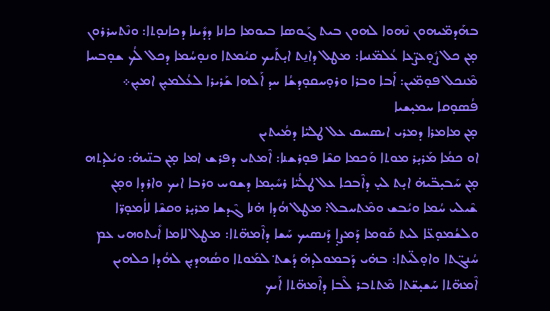ܒܗܰܕܡ̈ܝܗܘܢ ܢܶܗܘܐ ܠܗܘܢ ܒܝܬ ܓܰܘܣܐ ܒܝܘܡܐ ܟܐܢܐ ܕܕܺܝܢܐ ܕܟܐܢܘ̣ܬܐ: ܘܢܶܬܚܪܪܘܢ ܡ̣ܢ ܟܠ ܨܽܘ̣ܥܨ̈ܥܐ ܥܳܠܡ̈ܢܝܐ: ܡܛܠ ܕܐܢ̱ܬ ܐܝ̣ܬܰܝܟ ܩܝܳܡܬܐ ܘܢܘ̣ܚܳܡܐ ܕܟܠ ܠܳܟ ܫܘ̣ܒܚܐ ܡܶܢܟܠ ܦܘ̣ܡ̈ܝܢ: ܐܰܒܐ ܘܒܪܐ ܘܪܘ̣ܚܩܘ̣ܕܫܳܐ ܚܕ ܐܰܠܗܐ ܫܰܪܝܪܐ ܠܥܳܠܡܝ̣ܢ ܐܡܝ̣ܢ܀
ܦܳܣܘ̣ܩܐ ܚܡܝ̣ܫܝܐ
ܡ̣ܢ ܡܐܡܪܐ ܕܡܪܝ ܐܝܣܚܩ ܥܠ ܛܠܝ̈ܐ ܕܡܳܝܬܝܢ
ܐܘ ܟܡܳܐ ܡܰܪܝ̣ܪ ܡܘܬܐ ܘܰܟܡܐ ܩܫܶܐ ܦܘ̣ܪܫܢܐ: ܐܶܡܬܝ ܕܦܪܫ ܐܡܐ ܡ̣ܢ ܒܢ̈ܝܗ̇: ܘܝܳܠܕܬܗ ܡ̣ܢ ܚܰܒܝ̣ܒ̈ܝܗ̇ ܐܝ̣ܬ ܠܝ̣ ܕܐܶܒܟܐ ܥܠ ܛܠܳܝ̈ܐ ܪܚܺܝ̣ܡܐ ܕܫܘܚ ܘܪܒܐ ܐܝܟ ܘܐܪܕܐ ܘܡ̣ܢ ܫܶܝܠܝ ܚܳܡܐ ܘܝܳܒܫ ܘܡܶܬܚܒܠ: ܡܛܠ ܗܳܕܐ ܗ̇ܢܐ ܓܶܕܫܐ ܡܪܝ̣ܪ ܘܩܫܶܐ ܠܐܳܡܘ̣ܪ̈ܐ ܘܠܫܳܡܘ̣ܥ̈ܐ ܠܝܬ ܩܰܘܡܐ ܕܰܡܨܐ̣ ܕܰܢܣܝܟ ܚܰܫܐ ܕܐܶܡܗ̈ܬܐ: ܡܛܠ ܠܐܡܐ ܐܺܝܬܘܗܝ ܥܡ ܚܳܢܓ̈ܬܐ ܘܐܘ̣ܠ̈ܝܬܐ: ܒܗ̇ܝ ܕܰܒܡܘܠܕܗ̇ ܕܳܫܬ݀ ܠܡܰܘܬܐ ܘܣܳܗܕܝ̣ܢ ܠܗܳܕܐ ܟܠܗܝܢ ܐܶܡܗ̈ܬܐ ܚܰܫܝ̣ܫ̈ܬܐ ܡܶܬܬܒܪ ܠܶܒܐ ܕܐܶܡܗ̈ܬܐ ܐܰܝܟ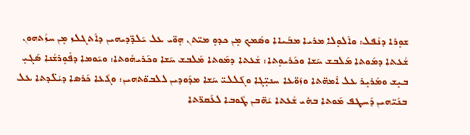ܫܘ̣ܪܐ ܕܢܳܦܠ: ܘܐܶܠܘ̣ܠܐ ܡܪܝܐ ܡܒܰܝܐܐ ܘܣܳܡܟ ܡ̣ܢ ܟܕܘ̣ ܡܝ̈ܬܢ ܗ̣ܘ̈ܝ ܥܠ ܝܰܠܕ̈ܕܝܗܝܢ ܕܐܶܬܓܠܙ ܡ̣ܢ ܚܙܳܬܗܘܢ ܫܳܥܬܐ ܕܡܰܘܬܐ ܡܰܠܒܫ ܚܰܫܐ ܘܟܰܪܝܘ̣ܬܐ: ܫܳܥܬܐ ܕܡܰܘܬܐ ܡܰܠܒܫ ܚܰܫܐ ܘܟܰܪܝܗܽܘܬܐ: ܘܝܰܘܡܐ ܕܦܽܘ̣ܪܫܳܢܐ ܣܰܓܝ̣ ܒܝ̣ܫ ܘܡܰܪܝ̣ܪ ܥܠ ܐܶܡܗ̈ܬܐ ܘܙܰܘ̈ܥܐ ܚܢܝ̣̈ܓܐ ܘܓܰܠܠܝ̈ ܚܰܫܐ ܡܕܰܘܕܝܢ ܠܠܒܘ̈ܬܗܝܢ: ܘܓܳܥܐ ܟܰܪܣܐ ܕܝܳܠ̈ܕܬܐ ܥܠ ܒܢܰܝ̈ܗܝܢ ܕܰܚܛܦ ܡܰܘܬܐ ܒܗ̇ܝ ܫܳܥܬܐ ܝܳܗ̈ܒܢ ܛܽܘܒܐ ܠܥܰܩܪ̈ܬܐ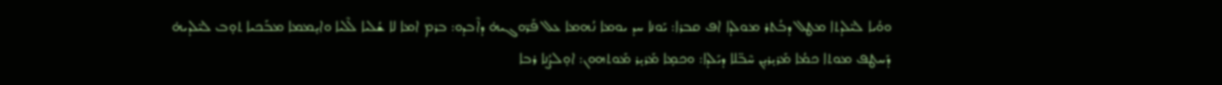ܘܘܳܝܐ ܠܝ̈ܠܕܬܐ ܡܛܠ ܕܒܳܬܪ ܡܘܠܕܐ ܐܦ ܩܒܪܐ: ܝܰܘܢܐ ܚܕ ܝܘܡܐ ܢܳܗܡܐ ܥܠ ܦܰܪ̈ܘܓܝܗ̇ ܕܐܶܒܕܘ: ܒܪܡ ܐܡܐ ܠܐ ܫܳܠܝܐ ܠܶܠܝܐ ܘܐܝ̣ܡܡܐ ܡܒܰܟܝܐ ܬܘ̣ܒ ܠܝ̈ܠܕܝܗ̇ ܕܰܚܛܦ ܡܘܬܐ ܟܡܳܐ ܡܰܪܝ̣ܪܝ̣ܢ ܚܶܒ̈ܠܐ ܕܝܰܠܕܐ: ܘܟܡ̣ܐ ܡܰܪܝ̣ܪ ܡܰܘܬܗܘܢ: ܐܘ̣ܠܨܳܢܐ ܪܒܐ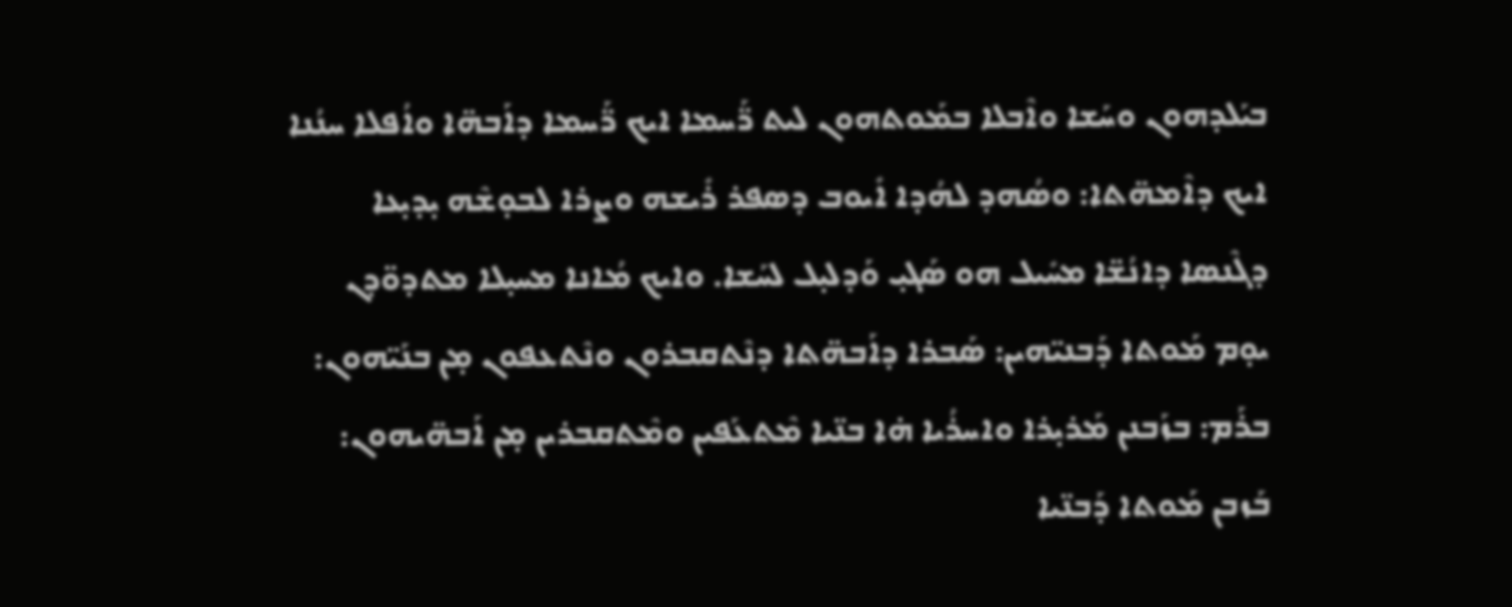ܒܝܰܠܕܗܘܢ ܘܚܰܫܐ ܘܐܶܒܠܐ ܒܡܰܘܬܗܘܢ ܠܝܬ ܪ̈ܰܚܡܐ ܐܝܟ ܪ̈ܰܚܡܐ ܕܐܰܒܗ̈ܐ ܘܐܳܦܠܐ ܚܢܳܢܐ ܐܝܟ ܕܐܶܡܗ̈ܬܐ: ܘܣܳܗܕ ܠܗܳܕܐ ܐܺܝܘܒ ܕܣܦܪ ܪܺܝܫܗ ܘܨܪܐ ܠܒܘ̣ܫܶܗ ܝ̣ܕܝ̣ܥܐ ܕܓܶܢܣܐ ܕܐܢܳܫ̈ܐ ܡܚܺܝܠ ܗܘ ܣܰܓܝ̣ ܘܰܕܠܝ̣ܠ ܠܚܰܫܐ. ܘܐܝܟ ܡܳܐܢܐ ܡܚܝ̣ܠܐ ܡܬܕܘ̈ܕܢ ܝܘ̣ܡ ܡܰܘܬܐ ܕܰܒܢܝ̈ܗܝܢ: ܣܰܒܪܐ ܕܐܰܒܗ̈ܬܐ ܕܢܶܬܩܒܪܘܢ ܘܢܶܬܥܦܘܢ ܡ̣ܢ ܒܢܰܝ̈ܗܘܢ: ܒܪܰܡ: ܒܙܰܒܢܢ ܡܰܪܝ̣ܪܐ ܘܐܚܪܳܝܐ ܗ̇ܐ ܒܢ̈ܝܐ ܡܶܬܥܰܦܝܢ ܘܡܶܬܩܒܪܝܢ ܡ̣ܢ ܐܰܒܗ̈ܝܗܘܢ: ܒܰܙܒܢ ܡܰܘܬܐ ܕܰܒܢ̈ܝܐ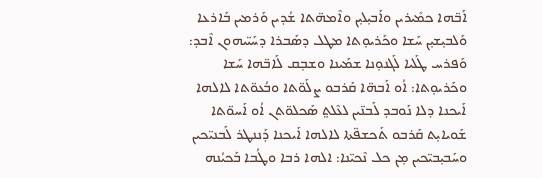ܐܰܒ̈ܗܐ ܟܡܺܝܪܝܢ ܘܐܰܒܝ̣ܠܝ̣ܢ ܘܐܶܡܗ̈ܬܐ ܫܳܕܝܢ ܘܰܪܡܝܢ ܒܰܐܪܥܐ ܘܰܠܒܝ̣ܫܝ̣ܢ ܚܰܫܐ ܘܟܰܪܝܘ̣ܬܐ ܡܛܠ ܕܣܰܒܪܐ ܕܚܰܝ̈ܝܗܘܢ ܐܶܒܕ: ܘܰܦܪܚ ܛܰܠܝܐ ܠܰܓܢܘ̣ܢܐ ܫܡܰܝܢܐ ܘܫܒ̣ܩ ܠܰܐܒ̈ܗܐ ܚܰܫܐ ܘܟܰܪܝܘ̣ܬܐ: ܐܳܘ ܐܰܒܗ̈ܐ ܩܰܪܒܘ ܨܠܰܘ̈ܬܐ ܘܒܳܥܘ̈ܬܐ ܠܐܠܗܐ ܐܰܝܟܢܐ ܕܠܐ ܢܰܘܒܕ ܠܰܒܢ̈ܝܢ ܠܥܶܠܬ݀ ܣܰܟܠܘ̈ܬܢ ܐܳܘ ܐܰܚܘ̈ܬܐ ܫܰܘܝܐܝ̣ܬ ܩܰܪܒܘ ܬܰܟܫܦ̈ܬܐ ܠܐܠܗܐ ܐܰܝܟܢܐ ܕܰܢܢܛܪ ܠܰܒܢܝ̈ܟܝܢ ܘܚܰܒܝ̣ܒܝ̈ܟܝܢ ܡ̣ܢ ܟܠ ܢܶܟܝ̈ܢܐ: ܐܠܗܐ ܪܒܐ ܘܛܳܒܐ ܒܰܟܝܳܢܗ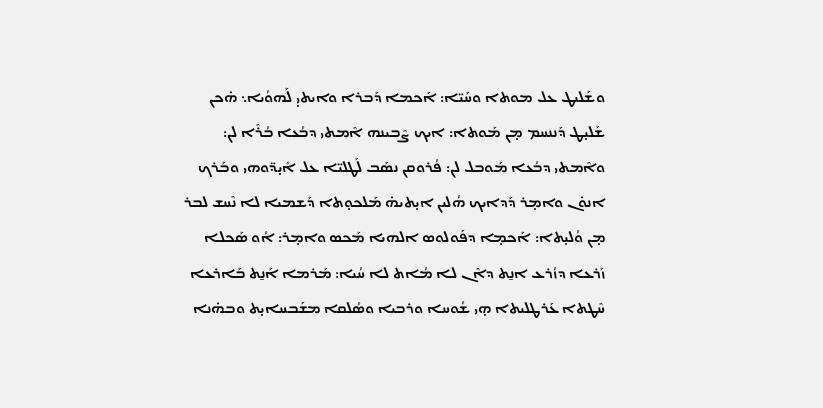ܘܫܰܠܝܛ ܥܠ ܡܘܬܐ ܘܚܰܝ̈ܐ: ܐܰܟܡܐ ܕܰܒܪܐ ܘܐܝܬܝ̣ ܠܰܗܘܳܝܐ܆ ܗ̇ܟܢ ܫܰܠܝ̣ܛ ܕܰܢܢܚܡ ܡ̣ܢ ܡܰܘܬܐ: ܐܝܟ ܨܶܒܝܢܗ ܐܶܡܬܝ ܕܒܳܥܐ ܒܳܪܶܐ ܠܢ: ܘܐܶܡܬܝ ܕܒܳܥܐ ܡܰܘܒܠ ܠܢ: ܦܳܪܘܩܢ ܢܣܰܒ ܠܰܛܠܝ̈ܐ ܥܠ ܐܺܝ̣ܕ̈ܘܗܝ ܘܒܰܪܟ ܐܢܘ̇ܢ ܘܐܡ̣ܪ ܕܰܕܐܝܟ ܗܳܠܝܢ ܐܝ̣ܬܝܗ̇ ܡܰܠܟܘ̣ܬܐ ܕܰܫܡܝܐ ܠܐ ܢܶܚܫ ܠܒܪ ܡ̣ܢ ܘܳܠܝ̣ܬܐ: ܐܰܟܡ̣ܐ ܕܦܰܘܠܘܣ ܐܠܗܝܐ ܡܰܟܣ ܘܐܡ̣ܪ: ܐܳܘ ܣܰܟܠܐ ܙܰܪܥܐ ܕܙܳܪܥ ܐܢ̱ܬ ܕܐܶܢ ܠܐ ܡܳܐܬ ܠܐ ܚܳܝܐ: ܡܰܪܡܐ ܐܰܢ̱ܬ ܒܰܐܪܥܐ ܚܶܛܬܐ ܥܰܪܛܠܝܬܐ ܗ̣ܝ ܫܳܘܚܐ ܘܪܒܝܐ ܘܣܳܠܩܐ ܡܫܰܒܚܐܝ̣ܬ ܘܒܗ̇ܢܐ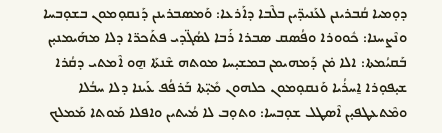ܕܘ̣ܡܝܐ ܩܳܒܪܝܢܢ ܠܥܰܢܝܕ̈ܝܢ ܒܠܶܒܐ ܕܐܰܪܥܐ: ܘܰܡܣܒܪܝܢܢ ܕܰܢܩܘ̣ܡܘܢ ܒܫܘ̣ܒܚܐ ܘܢܶܨܚܢܐ: ܟܽܘܘܪܐ ܘܦܳܣܩ ܣܒܪܐ ܪܰܒܐ ܠܣܳܓ̈ܕܝ ܦܬܰܟܪ̈ܐ ܕܠܐ ܡܗܰܝܡܢܝ̣ܢ ܒܰܩܝܳܡܬܐ: ܐܠܐ ܡ̇ܢ ܕܰܡܗܝܡܢ ܒܡܫܝ̣ܚܐ ܡܘܬܗ ܫܶܢܬܰܐ ܗ̱ܘ ܐܶܡܬܝ ܕܩܳܪܐ ܫܝ̣ܦܘ̣ܪܐ ܐ̱ܚܪܳܝܐ ܘܰܢܩܘ̣ܡܘܢ ܟܠܗܘܢ ܡܺܝ̣̈ܬܐ ܒܰܪܦܳܦ ܥܰܝܢܐ ܕܠܐ ܚܒܳܠܐ ܘܡܶܬܥܛܦܝ̣ܢ ܐܶܣܛܠ ܫܘ̣ܒܚܐ: ܘܬܘ̣ܒ ܠܐ ܡܳܝܬܝܢ ܘܐܦܠܐ ܡܰܘܬܐ ܡܰܡܠܟ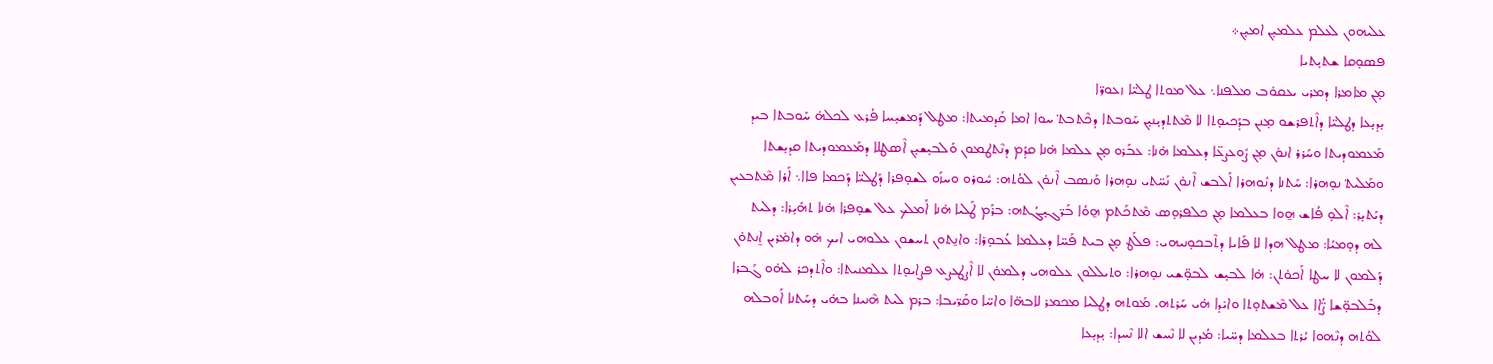ܥܠܝܗܘܢ ܠܥܠܡ ܥܠܡܝ̣ܢ ܐܡܝ̣ܢ܀
ܦܣܘ̣ܩܐ ܫܬܝ̣ܬܝܐ
ܡ̣ܢ ܡܐܡܪܐ ܕܡܪܝ ܝܥܩܘ̇ܒ ܡܠܦܢܐ܆ ܥܠ ܡܘܬܐ ܛܠܝ̈ܐ ܙܥܘܪ̈ܐ
ܝ̣ܕܝ̣ܥܐ ܕܛܠܝ̈ܐ ܕܐܶܬܦܪܫܘ ܡ̣ܢܢ ܒܕܰܟܝܘ̣ܬܐ ܠܐ ܡܶܬܬܕܝ̣ܢܝ̣ܢ ܚܰܘܒܬܐ ܕܟܶܬܒܬ݀ ܚܘܐ ܐܡܐ ܩܰܕܡܝܬܐ: ܡܛܠ ܕܰܡܫܝ̣ܚܐ ܦܳܪܥ ܠܟܠܗ̇ ܚܰܘܒܬܐ ܒܝܕ ܡܰܥܡܘܕܝܬܐ ܘܚܰܪܪ ܐܢܘ̇ܢ ܡ̣ܢ ܨܽܘܥܨܥ̈ܐ ܕܥܠܡܐ ܗ̇ܢܐ: ܥܒܰܪܘ ܡ̣ܢ ܥܠܡܐ ܗ̇ܢܐ ܩܕܳܡ ܕܢܶܬܛܡܘܢ ܘܰܠܒܝ̣ܫܝ̣ܢ ܐܶܣܛܠܐ ܕܡܰܥܡܘܕܝܬܐ ܩܕܝ̣ܫܬܐ ܘܡܰܠܝܬ݀ ܢܘ̣ܗܪܐ: ܚܰܬܢܐ ܕܢܽܘܗܪܐ ܐܰܠܒܫ ܐܶܢܘ̇ܢ ܢܰܚ̈ܬܝ ܢܘ̣ܗܪܐ ܘܰܢܣܒ ܐܶܢܘ̇ܢ ܠܘܳܬܗ: ܚܽܘܪܘ ܘܚܙܰܘ ܠܫܘ̣ܦܪܐ ܕܰܛܠܝ̈ܐ ܕܰܟܡܐ ܦܐܐ܆ ܐܰܪܐ ܡܶܬܒܥܝܢ ܕܝܰܬܝ̣ܪ: ܐܶܠܘ̣ ܦܳܐܫ ܗ̱ܘܐ ܒܥܠܡܐ ܡ̣ܢ ܟܠܦܪܘ̣ܣ ܡܶܬܟܰܬܡ ܗ̱ܘܳܐ ܒܰܪ̈ܓܝ̣ܓܳܬܗ: ܒܪܰܡ ܛܰܠܝܐ ܗ̇ܢܐ ܐܰܡܠܟ ܥܠ ܫܘ̣ܦܪܐ ܗ̇ܢܐ ܬܗܺܝ̣ܪܐ: ܕܠܝܬ ܠܗ ܕܘ̣ܡܝܳܐ: ܡܛܠ ܗܕܐ ܠܐ ܦܰܐܝܐ ܕܬܶܒܟܘ̣ܢܝܗܝ: ܦܠܰܛ ܡ̣ܢ ܒܝܬ ܦܰܚ̈ܐ ܕܥܠܡܐ ܥܳܒܘ̣ܪܐ: ܘܐܢ̱ܬܘܢ ܬܚܫܘܢ ܥܠܘܗܝ ܐܝܟ ܗ̇ܘ ܕܐܡ̇ܪܝܢ ܐ̱ܢܬܘ̇ܢ ܕܰܠܡܘܢ ܠܐ ܚܛܐ ܐܰܟܘ̇ܬܢ: ܗ̇ܐ ܠܒܝ̣ܫ ܠܒܘ̣̈ܫܝ ܢܘ̣ܗܪܐ: ܘܬܝܠܠܘܢ ܥܠܘܗܝ ܕܠܡܘ̇ܢ ܠܐ ܐܶܨܛܥܨܥ ܦܨܐܝܘ̣ܬܐ ܥܠܡܢܝܬܐ: ܘܐܶܬܕܟܪ ܠܗ̇ܘ ܓܰܒܪܐ ܕܒܰܠܒܘ̣̈ܫܐ ܨ̈ܳܐܐ ܥܠ ܡܶܫܬܘ̣ܬܐ ܘܐܝ̇ܕܐ ܗ̇ܝ ܚܰܪܬܗ. ܡܰܘܬܗ ܕܛܠܝܐ ܡܟܡܪ ܠܐܒܗ̈ܐ ܘܐܚ̈ܐ ܘܩܰܪ̈ܝܒܐ: ܒܪܡ ܠܝܬ ܗܶܢܝܢܐ ܒܗ̇ܝ ܕܚܰܬܢܐ ܐܰܘܒܠܗ ܠܘܳܬܗ ܕܢܶܗܘܐ ܝܳܪܬܐ ܒܥܠܡܐ ܕܚ̈ܝܐ: ܡܳܕܝܢ ܠܐ ܢܶܚܫ ܐܠܐ ܢܶܚܕܐ: ܝ̣ܕܝ̣ܥܐ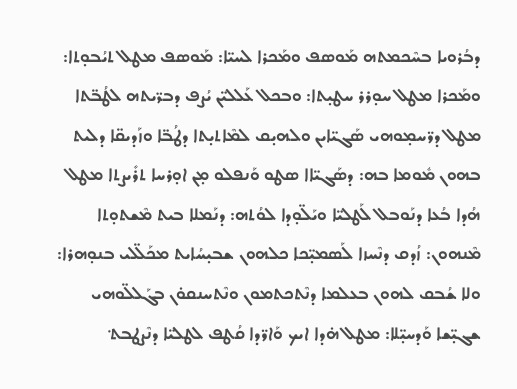ܕܒܳܪܘܝܐ ܒܚܶܟܡܬܗ ܡܰܘܣܦ ܘܡܰܟܪܐ ܠܚܝ̈ܐ: ܡܰܘܣܦ ܡܛܠ ܬܝܳܒܘ̣ܬܐ: ܘܡܰܟܪܐ ܡܛܠ ܚܘ̣ܪܪ ܚܛܝ̣ܬܐ: ܘܒܟܠ ܥܰܠܠܝ̈ܢ ܝܳܨܦ ܕܒܪ̈ܝܬܗ ܠܛܳܒ̈ܬܐ ܡܛܠ ܕܪ̈ܚܡ̣ܘܗܝ ܣܰܓܝ̈ܐܝܢ ܘܠܗܝ̣ܩ ܠܡܶܐܬܝ̣ܬܐ ܕܛܳܒ̈ܐ ܘܙܰܕܝܩ̈ܐ ܕܠܝܬ ܒܗܘܢ ܡܽܘܡܐ ܒܗ: ܕܣܰܓܝ̈ܐܐ ܣܛܘ ܘܰܢܦܠܘ ܡ̣ܢ ܐܘ̣ܪܚܐ ܬܪܺܝܨܬܐ ܡܛܠ ܗܳܕܐ ܒܳܥܐ ܕܢܰܘܒܠ ܠܰܛܠܝ̈ܐ ܘܝܰܠ̈ܘ̣ܕܐ ܠܘܳܬܗ: ܕܢܰܡܠܐ ܒܝܬ ܡܶܫܬܘ̣ܬܐ ܡܶܢܗܘܢ: ܙܳܕܩ ܕܢܶܚܙܐ ܠܰܣܡܝ̣̈ܟܐ ܟܠܗܘܢ ܫܒܝ̣ܚܳܐܝܬ ܡܟܰܠ̈ܠܝ ܒܢܘ̣ܗܪܐ: ܘܠܐ ܫܳܒܩ ܠܗܘܢ ܒܥܠܡܐ ܕܢܶܬܟܬܡܘܢ ܘܢܶܬܚܢܩܘ̇ܢ ܒܓܰܠܠ̈ܘܗܝ ܫܓܝ̣̈ܫܐ ܘܰܕܚܝ̣̈ܠܐ: ܡܛܠ ܗ̇ܕܐ ܐܝܟ ܘܰܐܪ̈ܕܐ ܩܳܛܦ ܠܛܠܝ̈ܐ ܕܢܶܨܛܒܬ݀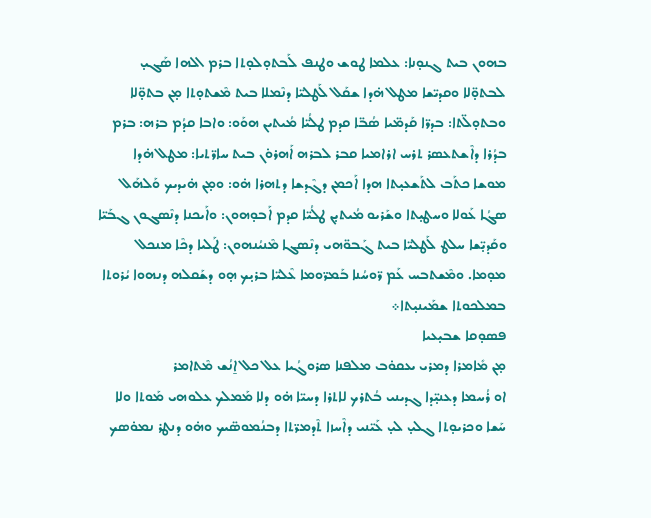ܒܗܘܢ ܒܝܬ ܓܢܘ̣ܢܐ: ܥܠܡܐ ܛܘܫ ܘܛܢܦ ܠܰܒܬܘ̣ܠܘ̣ܬܐ ܒܪܡ ܐܠܗܐ ܣܰܓܝ̣ ܠܒܬܘ̣̈ܠܐ ܘܩܕܝ̈ܫܐ ܡܛܠ ܗ̇ܕܐ ܫܩܰܠ ܠܰܛܠܝ̈ܐ ܕܢܶܡܠܐ ܒܝܬ ܡܶܫܬܘ̣ܬܐ ܡ̣ܢ ܒܬܘ̣̈ܠܐ ܘܒܬܘ̣ܠ̈ܬܐ: ܒܕܪ̈ܐ ܩܰܕܡ̈ܝܐ ܣܳܒ̈ܐ ܩܕܡ ܛܠܳܝ̈ܐ ܡܳܝܬܝܢ ܗܘܰܘ: ܘܐܒܐ ܩܕܳܡ ܒܪܗ: ܒܪܡ ܒܕܳܪܐ ܕܐܶܫܬܥܣܪ ܬܪܚ ܐܪܐܡܝܐ ܩܒܪ ܠܒܪܗ ܐܰܗܪܘ̇ܢ ܒܝܬ ܚܐܪ̈ܬܝܐ: ܡܛܠ ܗ̇ܕܐ ܡܘܫܐ ܟܬܰܒ ܠܬܰܫܥܝ̣ܬܐ ܗܕܐ ܐܰܟܡܢ ܕܓܶܕܫܐ ܕܬܗܪܐ ܗ̇ܘ: ܘܡ̣ܢ ܗ̇ܝܕܝܟ ܘܰܠܗܰܠ ܣܓܳܐ ܥܰܘܠܐ ܘܚܛܝ̣ܬܐ ܘܫܰܪܝܘ ܡܳܝܬܝ̣ܢ ܛܠܳܝ̈ܐ ܩܕܡ ܐܰܒܘ̣ܗܘܢ: ܘܐܰܝܟܢܐ ܕܢܶܣܓܘܢ ܓܒܰܝ̈ܐ ܘܩܰܕܝ̣̈ܫܐ ܚܠܛ ܠܰܛܠܝ̈ܐ ܒܝܬ ܓܰܒܘ̈ܗܝ ܕܢܶܣܓܐ ܡܶܢܝܳܢܗܘܢ: ܛܰܠܝܐ ܕܟܶܐ ܡܢܟܠ ܡܘ̣ܡܐ. ܘܡܶܫܬܒܚ ܥܰܡ ܪ̈ܘܚܳܢܐ ܒܰܡܪ̈ܘܡܐ ܥܶܠܝ̈ܐ ܒܪܝ̣ܟ ܗ̣ܘ ܕܫܰܩܠܗ ܕܢܗܘܐ ܝܳܪܘܬܐ ܒܡܠܟܘܬܐ ܫܡܰܝܢܝ̣ܬܐ܀
ܦܣܘ̣ܩܐ ܫܒܝ̣ܥܝܐ
ܡ̣ܢ ܡܺܐܡܪܐ ܕܡܪܝ ܝܥܩܘ̇ܒ ܡܠܦܢܐ ܣܪܘܓܳܝܐ ܥܠ ܟܠ ܐ̱ܢܳܫ ܡܶܬܐܡܪ
ܐܘ ܪܳܚܡܐ ܕܥܢܝ̣̈ܕܐ ܓܕܝܢܝ ܒܳܬܪܟ ܠܐܬܪܐ ܕܚܝ̈ܐ ܗ̇ܘ ܕܠܐ ܡܰܡܠܟ ܥܠܘܗܝ ܡܰܘܬܐ ܘܠܐ ܚܰܫܐ ܘܟܪܝܘ̣ܬܐ ܓܠܝ̣ ܠܝ̣ ܥܰܝ̈ܢܝ ܕܐܶܚܙܐ ܬܶܕܡܪ̈ܬܐ ܕܒܢܳܡܘܣ̈ܝܟ ܘܗ̇ܘ ܕܢܛܪ ܢܡܘ̇ܣܟ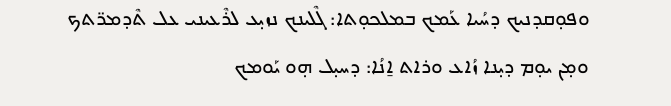ܘܦܘ̣ܩܕܢܝܟ ܕܚܳܝܐ ܥܰܡܟ ܒܡܠܟܘ̣ܬܐ: ܓܶܠܝܢܟ ܢܙܝ̣ܥ ܠܪܶܥܝܢܝ ܥܠ ܬܶܕܡܪ̈ܬܟ ܘܡ̣ܢ ܝܘ̣ܡ ܕܝ̣ܢܐ ܙܳܐܥ ܘܪܐܬ ܐ̱ܢܳܐ: ܕܚܝ̣ܠ ܗ̣ܘ ܝܰܘܡܟ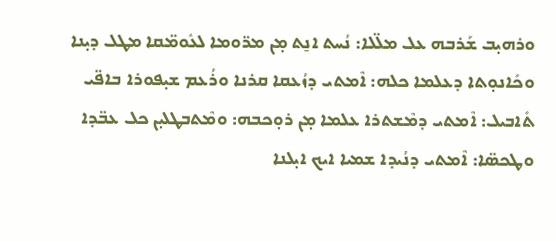ܘܪܗܝ̣ܒ ܫܰܪܒܗ ܥܠ ܡܠ̈ܠܐ: ܢܳܚܬ ܐܢ̱ܬ ܡ̣ܢ ܡܪ̈ܘܡܐ ܠܥܽܘܡ̈ܩܐ ܡܛܠ ܕܝ̣ܢܐ ܘܟܺܐܢܘ̣ܬܐ ܕܥܠܡܐ ܟܠܗ: ܐܶܡܬܝ ܕܙܳܥܩܐ ܩܪܢܐ ܘܪܳܥܡ ܫܝ̣ܦܘܪܐ ܒܐܦ̈ܝ ܬܺܐܒܝܠ: ܐܶܡܬܝ ܕܡܶܫܬܪܐ ܥܠܡܐ ܡ̣ܢ ܪܘ̣ܟܒܗ: ܘܡܶܬܒܛܠܝ̣ܢ ܟܠ ܥܒ̈ܕܐ ܘܛܟܣ̈ܐ: ܐܶܡܬܝ ܕܢܳܝܕܐ ܫܡܝܐ ܐܝܟ ܐܝ̣ܠܢܐ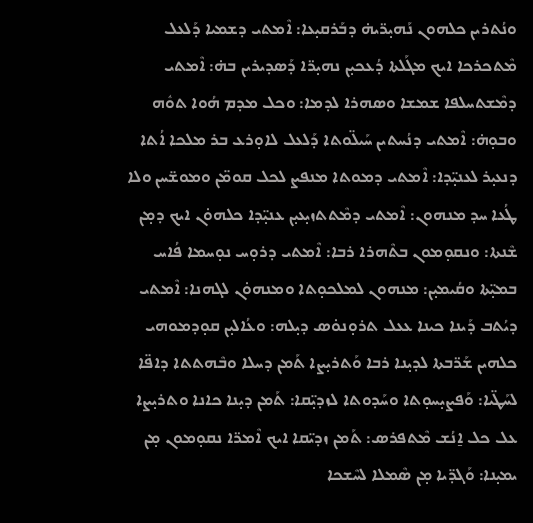ܘܢܳܬܪܝܢ ܟܠܗܘܢ ܢܰܗܝ̣ܪ̈ܝܗ̇ ܕܒܰܪܩܝ̣ܥܐ: ܐܶܡܬܝ ܕܫܡܝܐ ܕܰܠܥܠ ܡܶܬܟܪܟܐ ܐܝܟ ܡܓܰܠܬܐ ܕܳܥܟܝ̣ܢ ܢܗܝ̣ܪ̈ܐ ܕܰܣܕܝܪܝܢ ܒܗ̇: ܐܶܡܬܝ ܕܡܶܫܬܚܠܦܐ ܫܡܫܐ ܘܣܗܪܐ ܠܕܡܐ: ܘܟܠ ܡܕܡ ܗܳܘܐ ܬܘܽܗ ܘܒܘ̣ܗ̇: ܐܶܡܬܝ ܕܢܳܚܬܝܢ ܚܰܝܠ̈ܘܬܐ ܕܰܠܥܠ ܠܐܘ̣ܪܥ ܒܪ ܡܠܟܐ ܐܳܬܐ ܕܢܥܝ̣ܪ ܠܥܢܝ̣̈ܕܐ: ܐܶܡܬܝ ܕܡܘܬܐ ܡܢܦܨ ܠܟܠ ܩܘܡ̈ܢ ܘܡܘܫ̈ܚܢ ܘܠܐ ܛܳܥܐ ܚܕ ܡܢܗܘܢ: ܐܶܡܬܝ ܕܡܶܬܬܙܝ̣ܥܝ̣ܢ ܥܢܝ̣̈ܕܐ ܟܠܗܘ̇ܢ ܐܝܟ ܕܡ̣ܢ ܫܶܢܬܐ: ܘܢܩܘ̣ܡܘܢ ܒܬܶܗܪܐ ܪܒܐ: ܐܶܡܬܝ ܕܪܘ̣ܚ ܢܘ̣ܚܡܐ ܦܳܐܚ ܒܡܝ̣̈ܬܐ ܘܩܳܝܡܝ̣ܢ: ܡܢܗܘܢ ܠܡܠܟܘ̣ܬܐ ܘܡܢܗܘ̇ܢ ܠܓܗܢܐ: ܐܶܡܬܝ ܕܝܳܬܒ ܕܰܝܢܐ ܟܝܢܐ ܥܥܠ ܬܪܘ̣ܢܘ̇ܣ ܕܝ̣ܠܗ: ܘܥܳܐܠܝ̣ܢ ܩܘ̣ܕܡܘܗܝ ܟܠܗܝܢ ܫܰܪ̈ܒܬܐ ܠܕܝ̣ܢܐ ܪܒܐ ܘܰܬܪܝ̣ܨܐ ܬܰܡܢ ܕܚܠܐ ܘܒܶܗܬܬܐ ܕܐܦ̈ܐ ܠܚܰܛ̈ܝܐ: ܘܰܦܨܝ̣ܚܘ̣ܬܐ ܘܚܰܕܘܬܐ ܠܙܕܝ̣̈ܩܐ: ܬܰܡܢ ܕܝ̣ܢܐ ܟܐܢܐ ܘܬܪܝ̣ܨܐ ܥܠ ܟܠ ܐ̱ܢܳܫ ܡܶܬܦܪܣ: ܬܰܡܢ ܙܕܝ̈ܩܐ ܐܝܟ ܐܶܡܪ̈ܐ ܢܩܘ̣ܡܘܢ ܡ̣ܢ ܝܡܝ̣ܢܐ: ܘܰܓܕ̈ܝܐ ܡ̣ܢ ܣܶܡܠܐ ܠܚܶܫܟܐ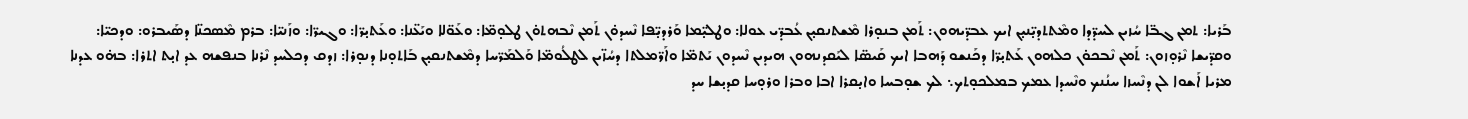ܒܰܪܝܐ: ܬܡܢ ܓܒ̈ܐ ܚܳܙܝܢ ܠܚܕ̈ܕܐ ܘܡܶܬܬܕܝ̣̈ܢܝ̣ܢ ܐܝܟ ܥܒܕ̈ܝܗܘܢ: ܬܰܡܢ ܒܢܘ̣ܪܐ ܡܶܫܬܢܩܝ̣ܢ ܥܳܒܕ̈ܝ ܥܘܠܐ: ܘܛܠܝ̣̈ܡܐ ܘܰܪܕܝ̣̈ܦܐ ܢܶܚܕܘ̇ܢ ܬܰܡܢ ܢܶܒܗܬܘ̇ܢ ܛܠܘ̣ܡ̈ܐ: ܘܥܰܘ̈ܠܐ ܘܝܰܥ̈ܢܐ: ܘܥܰܬܝ̣ܪ̈ܐ: ܘܓܝܪ̈ܐ: ܘܙܰܢܝ̈ܐ: ܒܪܡ ܡܶܣܟܢ̈ܐ ܕܣܰܝܒܪܘ: ܘܕܟܝ̈ܐ: ܘܩܕ̈ܝܫܐ ܢܶܪܘ̣ܙܘܢ: ܬܰܡܢ ܢܶܒܟܘ̇ܢ ܟܠܗܘܢ ܥܰܬܝ̣ܪ̈ܐ ܕܟܰܢܫܘ ܕܰܗܒܐ ܐܝܟ ܩܰܝܣ̈ܐ ܠܝܰܩܕܢܗܘܢ ܗܝܕܝܢ ܢܶܚܕܘܢ ܝܰܬܡ̈ܐ ܘܐܰܪ̈ܡܠܬܐ ܕܚܳܙ̈ܝܢ ܠܛܠܳܘܡ̈ܐ ܘܰܠܡܰܪ̈ܚܐ ܕܡܶܫܬܢܩܝ̣ܢ ܒܰܐܬܘ̣ܢܐ ܕܢܘ̣ܪܐ: ܙܕܩ ܕܟܠܚܕ ܢܶܪܢܐ ܒܢܦܫܗ ܥܕ ܐܝ̣ܬ ܐܬܪܐ: ܒܗ̇ܘ ܥܕܢܐ ܡܪܝܐ ܐܰܫܘܐ ܠܢ ܕܢܶܚܙܐ ܚܢܳܢܟ ܘܢܶܚܕܐ ܥܡܟ ܒܡܠܟܘ̣ܬܟ܆ ܠܟ ܫܘ̣ܒܚܐ ܘܐܝ̣ܩܪܐ ܐܒܐ ܘܒܪܐ ܘܪܘ̣ܚܐ ܩܕܝ̣ܫܐ ܚܕ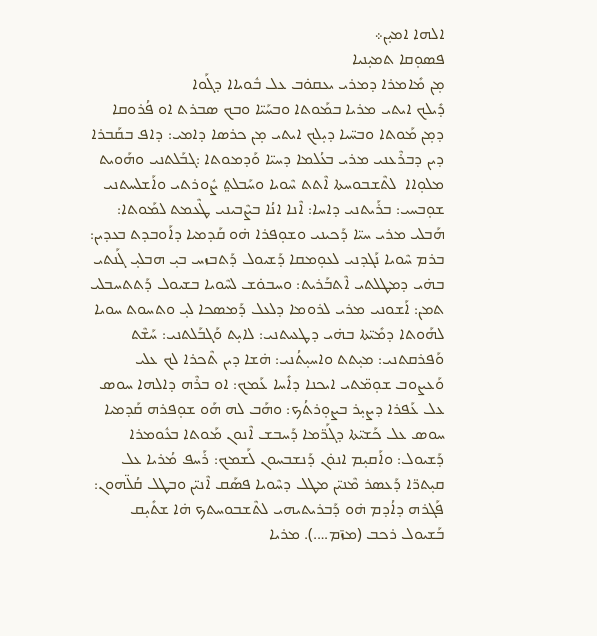ܐܠܗܐ ܐܡܝ̣ܢ܀
ܦܣܘ̣ܩܐ ܬܡܝ̣ܢܝܐ
ܡ̣ܢ ܡܺܐܡܪܐ ܕܡܪܝ ܝܥܩܘ̇ܒ ܥܠ ܒܽܘܝܐܐ ܕܓܰܘܐ
ܕܺܝܠܟ ܐܝܬܝ ܡܪܝܐ ܒܡܰܘܬܐ ܘܒܚܰܝ̈ܐ ܘܒܟ ܣܒܪܬ ܐܘ ܦܳܪܘܩܐ ܕܡ̣ܢ ܡܰܘܬܐ ܘܒܚ̈ܝܐ ܕܝ̣ܠܟ ܐܝܬܝ ܡ̣ܢ ܟܪܣܐ ܕܐܡܝ: ܕܐܦ ܒܩܰܒܪܐ ܕܝܢ ܕܒܪܶܥܢܝ ܡܪܝ ܒܥܳܠܡܐ ܕܚܝ̈ܐ ܘܰܕܡܘܬܐ :ܓܒܰܠܬܢܝ ܘܗܰܘܝܬ ܡܠܘ̣ܐܐ  ܠܬܶܫܒܘܚܬܐ ܐܶܬܬ ܚܶܘܝܐ ܘܚܰܒܠܬ݀ ܨܽܘܪܬܝ ܘܐܰܫܠܚܬܢܝ ܫܘ̣ܒܚܝ: ܒܪܰܝܬܢܝ ܕܐܚܐ: ܐܶܢܐ ܐܢܳܐ ܒܨܶܒܝܢܝ ܛܶܥܡܬ ܠܡܰܘܬܐ: ܗܰܒܠܝ ܡܪܝ ܚܝ̈ܐ ܕܰܟܝܢܝ ܘܫܘ̣ܦܪܐ ܗ̇ܘ ܩܰܕܡܝܐ ܕܐܰܘܒܕܬ ܒܥܕܝܢ: ܒܪܡ ܚܶܘܝܐ ܢܰܓܕܢܝ ܠܥܘ̣ܡܩܐ ܕܰܫܝܘܠ ܕܰܬܒܙܚ ܒܝ̣ ܗܒܠܝ̣ ܓܰܢܬܝ ܒܗ̇ܝ ܕܡܛܠܬܝ ܐܶܬܒܰܪܝܬ: ܘܚܒܘ̇ܫ ܠܚܶܘܝܐ ܒܫܝܘܠ ܕܰܬܬܚܒܠܝ ܬܡܢ: ܐܰܫܘܢܝ ܡܪܝ ܠܪܘܡܐ ܕܠܥܠ ܕܰܡܣܟܐ ܠܝ̣ ܘܬܚܘܬ ܚܘܝܐ ܠܗܰܘܬܐ ܕܡܺܝ̈ܬܐ ܒܗ̇ܝ ܕܛܥܝܬܢܝ: ܠܐܝ̣ܬ ܘܰܓܒܰܠܬܢܝ: ܚܰܫܶܬ ܘܰܦܪܩܬܢܝ: ܡܝ̣ܬܬ ܘܐܚܝ̣ܬܳܢܝ: ܗ̇ܫܐ ܕܝܢ ܬܶܟܪܐ ܠܟ ܥܠܝ ܘܰܥܨܘܒ ܫܘ̣ܡ̈ܬܝ ܐܝܟܢܐ ܕܐܺܚܐ ܥܰܡܟ: ܐܘ ܒܪܶܗ ܕܐܠܗܐ ܚܘܣ ܥܠ ܥܰܦܪܐ ܕܨܝ̣ܪ ܒܨܘ̣ܪܬܳܟ: ܘܗܰܒ ܠܗ ܗܰܘ ܫܘ̣ܦܪܗ ܩܰܕܡܝܐ ܚܘܣ ܥܠ ܟܰܫܝ̈ܬܐ ܕܓܰܪ̈ܡܐ ܕܰܚܒܫ ܐܶܢܘܢ ܡܰܘܬܐ ܒܥܽܘܡܪܐ ܕܰܫܝܘܠ: ܘܐܰܩܝ̣ܡ ܐܢܘ̇ܢ ܕܰܢܫܒܚܘܢ ܠܰܫܡܟ: ܪܰܚܦ ܡܳܪܝܐ ܥܠ ܩܝ̣ܬܪ̈ܐ ܕܰܥܣܪ ܡܶܢܝ̈ܢ ܡܛܠ ܕܚܶܘܝܐ ܦܣܰܩ ܐܶܢܝ̈ܢ ܘܒܛܠ ܩܳܠ̈ܗܘܢ: ܦܰܓܪܗ ܕܐܳܕܡ ܗ̇ܘ ܕܰܒܪܝܬܝܗܝ ܠܬܶܫܒܘܚܬܟ ܗ̇ܐ ܫܬܺܝ̣ܩ ܒܰܫܝܘܠ ܪܟܒ (ܡܙ̄ܡ….). ܡܪܝܐ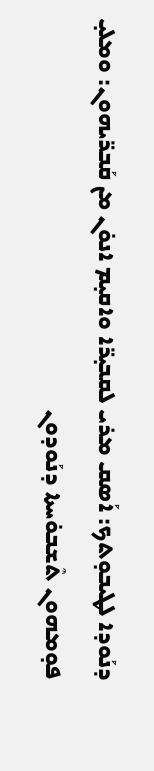ܕܢܰܘܕܐ ܠܛܝܒܘ̣ܬܟ: ܐܰܣܩ ܡܪܝ ܠܩܒܝ̣ܪ̈ܐ ܘܐܩܝ̣ܡ ܐܢܘ̇ܢ ܡܢ ܩܰܒܪ̈ܝܗܘܢ: ܘܡܠܝ̣ ܦܘ̣ܡܗܘܢ ܬܶܫܒܘ̇ܚܬܐ ܕܢܰܘܕܘܢ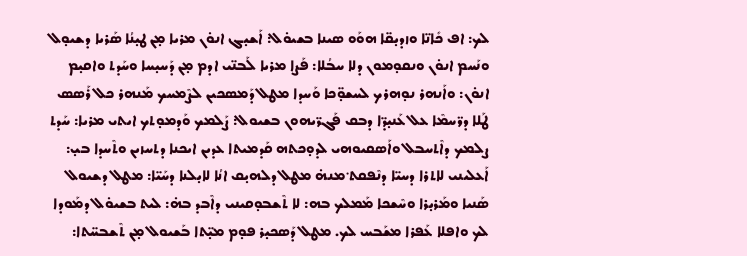ܠܟ: ܐܦ ܟܺܐܢ̈ܐ ܘܙܕܝ̣ܩ̈ܐ ܗܘܰܘ ܣܝܢܐ ܒܫܝܘ̇ܠ: ܐܰܫܝ̣ܓ ܐܢܘ̇ܢ ܡܪܝܐ ܡ̣ܢ ܛܝ̣ܢܳܐ ܣܰܪܝܐ ܕܫܝܘ̣ܠ ܘܢܰܚܡ ܐܢܘ̇ܢ ܘܢܩܘ̣ܡܘܢ ܕܠܐ ܚܒܳܠܐ: ܦܰܨܐ ܡܪܝܐ ܠܰܒܢ̈ܝ ܐܕܡ ܡ̣ܢ ܕܰܚܝ̣ܚܐ ܘܚܰܕܬ ܘܐܩܝ̣ܡ  ܐܢܘ̇ܢ: ܘܐܰܢܗܪ ܢܘ̣ܗܪܟ ܠܚܫܘ̣̈ܟܐ ܘܰܚܕܐ ܡܛܠ ܕܰܡܣܟܝܢ ܠܨܶܡܚܟ ܡܰܢܗܪ ܟܠ ܪܰܣܣ ܛܰܠܐ ܕܪ̈ܚܡܶܐ ܥܠ ܥܰܢܝ̣ܕ̈ܐ ܕܒܩ ܦܰܓܪ̈ܝܗܘܢ ܒܫܝܘܠ: ܨܰܠܡܟ ܘܰܕܡܘ̣ܬܟ ܐܝܬܝ ܡܪܝܐ: ܚܰܕܬ ܨܠܡܟ ܕܐܶܬܚܒܠ ܘܐܰܣܩܝܘܗܝ ܠܕܘ̣ܟܬܗ ܩܰܕܡܝܬܐ ܥܕܝܢ ܐܝܟܢܐ ܕܬܚܙܝܢ ܘܬܶܚܕܐ ܒܝ̣: ܐܰܥܠܝܢܝ ܠܐܬܪܐ ܕܚܝ̈ܐ ܕܢܶܦܩܬ݀ ܡܢܗ̇ ܡܛܠ ܕܠܗܝ̣ܩ ܐܢܳܐ ܠܐܝ̣ܠܢܐ ܕܚܰܝ̈ܐ: ܡܛܠ ܕܫܝܘܠ ܣܰܢܝܐ ܘܡܰܪܝ̣ܪܐ ܘܚܶܫܟܐ ܡܰܡܠܟ ܒܗ: ܠܐ ܬܶܫܒܘ̣ܩܝܢܝ ܕܐܶܒܕ ܒܗ̇: ܠܝܬ ܒܫܝܘ̇ܠ ܕܡܰܘܕܐ ܠܟ ܘܐܦܠܐ ܥܰܦܪܐ ܡܫܰܒܚ ܠܟ. ܡܛܠ ܕܰܣܟܝ̣ܪ ܦܘ̣ܡ ܡܝ̣̈ܬܐ ܒܰܫܝܘܠ ܡ̣ܢ ܬܶܫܒܚ̈ܬܐ: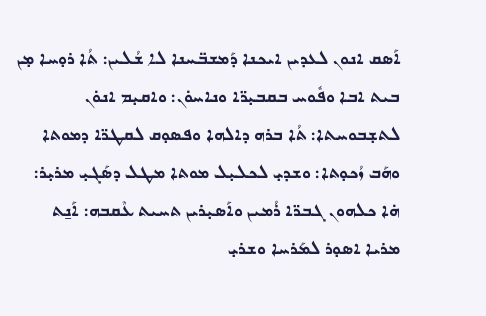ܐܰܣܩ ܐܢܘܢ ܠܥܕܝܢ ܐܝܟܢܐ ܕܰܡܫܒ̈ܚܢܐ ܠܐ ܫܳܠܝܢ: ܬܳܐ ܪܘ̣ܚܐ ܡ̣ܢ ܒܝܬ ܐܒܐ ܘܦܽܘܚ ܒܩܒܝ̣ܪ̈ܐ ܘܢܐܚܘ̇ܢ: ܘܐܩܝ̣ܡ ܐܢܘ̇ܢ ܠܬܫ̣ܒܘܚܬܐ: ܬܳܐ ܒܪܗ ܕܐܠܗܐ ܘܦܣܘ̣ܩ ܠܩܛܪ̈ܐ ܕܡܘܬܐ ܘܗܰܒ ܙܳܟܘ̣ܬܐ: ܘܫܕܝ̣ ܠܟܠܝ̣ܠ ܡܘܬܐ ܡܛܠ ܕܣܰܓܝ̣ ܡܪܝ̣ܪ: ܗ̇ܐ ܟܠܗܘܢ ܓܒܪ̈ܐ ܪܳܡܝܢ ܘܐܰܣܝ̣ܪܝܢ ܬܚܝܬ ܥܶܩܒܗ: ܐܰܢ̱ܬ ܡܪܝܐ ܐܣܘ̣ܪ ܠܡܰܪܚܐ ܘܫܪܝ̣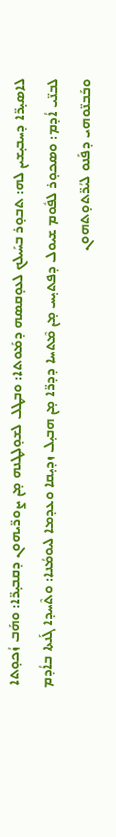ܠܐܣܝ̣ܪ̈ܐ ܕܚܒܝ̣ܫܝܢ ܠܗ: ܬܒܘ̣ܪ ܒܚܰܝܠܟ ܠܥܘ̣ܩܣܗ ܕܡܰܘܬܐ: ܘܒܛܠ ܠܫܘ̣ܠܛܢܗ ܡ̣ܢ ܨܘܪ̈ܝܗܘܢ ܕܩܒܝ̣ܪ̈ܐ: ܘܗܰܒ ܙܳܟܘ̣ܬܐ ܠܒܢ̈ܝ ܐܳܕܡ: ܘܣܟܘ̣ܪ ܠܦܽܘܡ ܫܝܘܠ ܕܦܬܝ̣ܚ ܡ̣ܢ ܡܶܬܚܐ ܕܕܪ̈ܐ ܡ̣ܢ ܗܒܝ̣ܠ ܙܕܝ̣ܩܐ ܘܥܕܡܐ ܠܝܘܡܳܢܐ: ܘܬܶܚܕܐ ܓܰܢܬܐ ܒܐܳܕܡ ܘܒܰܒܢ̈ܘܗܝ ܕܦܰܢܘ ܠܝܳܪ̈ܬܘ̣ܬܗܘܢ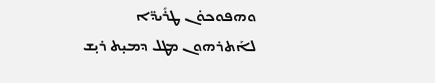ܘܗܦܘܟܘ̇ܢ ܛܪܺܝܕ̈ܐ ܠܐܰܬܪܗܘܢ ܡܛܠ ܕܡܝ̣ܬ ܪܝ̣ܫ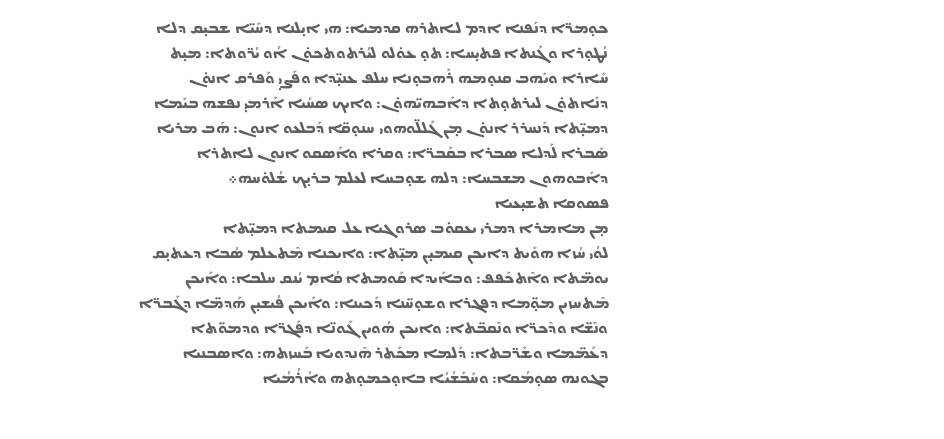ܟܘ̣ܡܪ̈ܐ ܕܢܰܦܢܐ ܐܕܡ ܠܐܬܪܗ ܩܕܡܝܐ: ܗܝ ܐܝ̣ܠܢܐ ܕܚܰܝ̈ܐ ܫܒܝ̣ܩ ܕܠܐ ܢܳܛܘ̣ܪܐ ܘܓܰܢܬܐ ܦܬܝ̣ܚܐ: ܬܘ̣ ܥܘ̇ܠܘ ܠܝܳܪܬܘܬܟܘ̇ܢ ܐܳܘ ܝܳܪ̈ܘܬܐ: ܡܝ̣ܬ ܚܺܐܪܐ ܘܝܰܗܒ ܩܢܘ̣ܡܗ ܪܰܗܒܘ̣ܢܐ ܚܠܦ ܥܢܝ̣̈ܕܐ ܘܦܰܨܝ̣ ܘܰܦܪܩ ܐܢܘ̇ܢ ܕܢܺܐܬܘ̇ܢ ܠܝܪܬܘ̣ܬܐ ܕܐܰܒܗܝ̈ܗܘ̇ܢ: ܘܐܝܟ ܣܚܳܝܐ ܐܰܪܡܝ̣ ܢܦܫܗ ܒܝܰܡܐ ܕܡܝ̣̈ܬܐ ܕܰܢܚܪܪ ܐܢܘ̇ܢ ܡ̣ܢ ܓܰܠܠ̈ܘܗܘܝ ܚܢܘ̣ܩ̈ܐ ܕܰܒܠܥܘ ܐܢܘܢ: ܗܰܒ ܡܪܝܐ ܣܰܒܪܐ ܠܰܕܠܐ ܣܒܪܐ ܒܩܰܒܪ̈ܐ: ܘܩܪܐ ܘܐܰܣܩܘ ܐܢܘܢ ܠܐܬܪܐ ܕܐܰܒܘܗܘܢ ܡܫܒܚܐ: ܕܠܗ ܫܘ̣ܒܚܐ ܠܥܠܡ ܒܪܝ̣ܟ ܫܳܠܘ̇ܚܗ܀
ܦܣܘܩܐ ܬܫܝ̣ܥܝܐ
ܡ̣ܢ ܡܐܡܪܐ ܕܡܪܝ ܝܥܩܘ̇ܒ ܣܪܘܓܝܐ ܥܠ ܩܝܡܬܐ ܕܡܝ̣̈ܬܐ
ܠܘܳܝ ܚܳܙܐ ܗܘܺܝܬ ܕܐܝܟܢ ܩܝܡܝ̣ܢ ܡܝ̣̈ܬܐ: ܘܐܝܟܢܐ ܡܶܬܥܠܡ ܣܳܒܐ ܕܥܬܝ̣ܩ ܝܘܡ̈ܬܐ ܘܐܶܬܟܰܦܦ: ܘܒܐܰܝܕܐ ܩܰܘܡܬܐ ܩܳܐܡ ܝܳܢܩ ܚܠܒܐ: ܘܐܰܝܟܢ ܡܶܬܚܙܝܢ ܡܘ̣̈ܡܐ ܕܦܓܪܐ ܘܫܘ̣ܚ̈ܢܐ ܕܰܟܝܢܐ: ܘܐܰܝܟܢ ܦܳܝܫܝ̣ܢ ܗܰܕܡ̈ܐ ܕܓܰܒܪ̈ܐ ܘܢܶܫ̈ܐ ܘܕܶܟܪ̈ܐ ܘܢܶܩܒ̈ܬܐ: ܘܐܝܟܢ ܗܳܘܝܢ ܓܰܘܢ̈ܐ ܕܦܰܓܪ̈ܐ ܘܕܡܘ̈ܬܐ ܕܥܰܡ̈ܡܐ ܘܫܰܪ̈ܒܬܐ: ܕܰܠܡܐ ܡܟܰܬܪ ܗܶܢܕܘܝܐ ܒܰܚܙܬܗ: ܘܐܣܒܢܝܐ ܒܓܘܢܗ ܣܘ̣ܡܳܩܐ: ܘܚܰܒܰܫܳܝܳܐ ܒܐܘ̣ܟܡܘ̣ܬܗ ܘܐܳܪܳܡܳܝܐ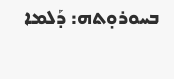ܒܚܘܪܘ̣ܬܗ: ܕܰܠܡܐ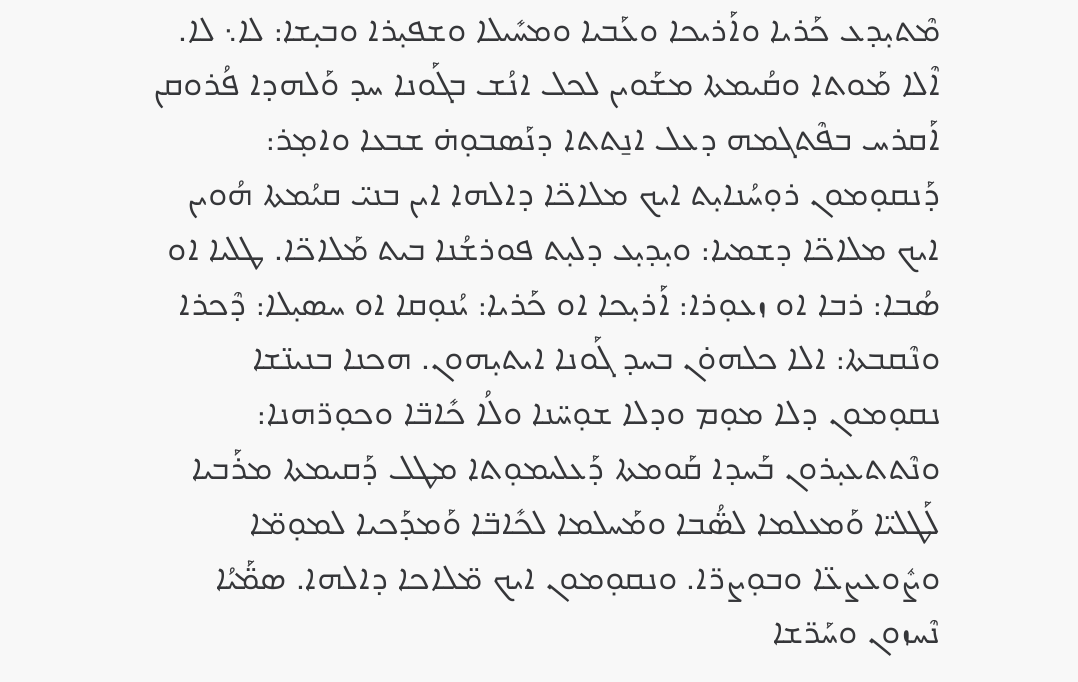ܡܶܬܝ̣ܕܥ ܟܰܪܝܐ ܘܐܰܪܝܟܐ ܘܥܰܒܝܐ ܘܡܚܺܝܠܐ ܘܫܦܝ̣ܪܐ ܘܒܝ̣ܫܐ: ܠܐ܆ ܠܐ. ܐܶܠܐ ܡܰܘܬܐ ܘܩܳܝܡܬܐ ܡܫܰܘܝܢ ܠܟܠ ܐܢܳܫ ܒܓܰܘܢܐ ܚܕ ܘܰܠܗܕܐ ܦܳܪܘܩܢ ܐܰܩܪܚ ܒܦܶܬܓܡܗ ܕܥܠ ܐܢ̱ܬܬܐ ܕܢܰܣܒܘ̣ܗ̇ ܫܒܥܐ ܘܐܡ̣ܪ: ܕܰܢܩܘ̣ܡܘܢ ܪܘ̣ܚܳܢܐܝ̣ܬ ܐܝܟ ܡܠܐܟ̈ܐ ܕܐܠܗܐ ܐܝܢ ܒܢܝ̈ ܩܝܳܡܬܐ ܗܳܘܝܢ ܐܝܟ ܡܠܐܟ̈ܐ ܕܫܡܝܐ: ܘܝ̣ܕܝ̣ܥ ܕܠܝ̣ܬ ܦܘܪܫܳܢܐ ܒܝܬ ܡܰܠܐܟ̈ܐ. ܛܠܝܐ ܐܘ ܣܳܒܐ: ܪܒܐ ܐܘ ܙܥܘ̣ܪܐ: ܐܰܪܝ̣ܟܐ ܐܘ ܟܰܪܝܐ: ܝܳܢܘ̣ܩܐ ܐܘ ܚܣܝ̣ܠܐ: ܕܶܟܪܐ ܘܢܶܩܒܬܐ: ܐܠܐ ܟܠܗܘ̇ܢ ܒܚܕ ܓܰܘܢܐ ܐܝܬܝ̣ܗܘܢ. ܗܟܢܐ ܒܢܝܢ̈ܫܐ ܢܩܘ̣ܡܘܢ ܕܠܐ ܡܘ̣ܡ ܘܕܠܐ ܫܘ̣ܚ̈ܢܐ ܘܠܳܐ ܟܺܐܒ̈ܐ ܘܟܘ̣ܪ̈ܗܢܐ: ܘܢܶܬܬܥܝ̣ܪܘܢ ܒܰܚܕܐ ܩܰܘܡܬܐ ܕܰܥܠܝܡܘ̣ܬܐ ܡܛܠ ܕܰܩܝܡܬܐ ܡܪܰܒܝܐ ܠܰܛܠܝ̈ܐ ܘܰܡܥܠܡܐ ܠܣ̈ܳܒܐ ܘܡܰܚܠܡܐ ܠܟܺܐܒ̈ܐ ܘܰܡܕܰܟܝܐ ܠܡܘ̣ܡ̈ܐ ܘܨܽܘܥܨܥ̈ܐ ܘܒܘ̣ܨܪ̈ܐ. ܘܢܩܘ̣ܡܘܢ ܐܝܟ ܡ̈ܠܐܟܐ ܕܐܠܗܐ. ܣܡ̈ܰܝܳܐ ܢܶܚܙܘܢ ܘܚܰܪ̈ܫܐ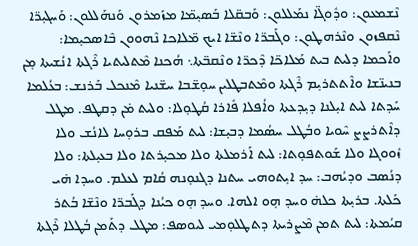ܢܶܫܡܥܘܢ: ܘܕܽܘܓ̈ܐ ܢܡܰܠܠܘܢ: ܘܰܒܩ̈ܠܐ ܒܰܣܝ̣ܡ̈ܐ ܡܙܰܡܪܘܢ ܘܰܢܗܰܠܠܘܢ: ܘܰܚܓܝ̣ܪ̈ܐ ܢܶܩܦܙܘܢ ܘܢܶܪܗܛܘܢ: ܘܓܰܒܪ̈ܐ ܘܢܶܫ̈ܐ ܐܝܟ ܡ̈ܠܐܟܐ ܢܶܗܘܘܢ ܒܶܐܣܟܝ̣ܡܐ: ܘܐܰܟܡܐ ܕܠܝܬ ܒܝܬ ܡܰܠܐܟ̈ܐ ܕܶܟܪ̈ܐ ܘܢܶܩܒ̈ܬܐ܆ ܗܳܟܢܐ ܡܶܬܠܝܬܝܐ ܪܶܓܬܐ ܐܢܳܫܝܬܐ ܡ̣ܢ ܒܢܝܢ̈ܫܐ ܘܐܶܬܬܪܝ̣ܡ ܪܶܓܬܐ ܘܡܶܬܒܛܠܝܢ ܚܘ̣ܫ̈ܒܐ ܚܫ̈ܢܝܐ ܡܶܢܟܠ ܒܰܪܢܫ: ܒܥܳܠܡܐ ܚܰܕܬܐ ܠܝܬ ܐܝ̣ܠܢܐ ܕܝ̣ܕܥܬܐ ܘܐܳܦܠܐ ܦܺܐܪܐ ܩܳܛܘ̣ܠܐ: ܘܠܝܬ ܡ̇ܢ ܕܩܛܦ. ܡܛܠ ܕܐܶܬܪܨܨ ܚܶܘܝܐ ܘܒܳܛܠ ܚܣܳܡܐ ܕܒܝ̣ܫܐ: ܠܝܬ ܡܰܦܩ ܒܪܘ̣ܚܐ ܠܐܢܳܫ ܘܠܐ ܙܽܘܘܓܐ ܘܠܐ ܫܰܘܬܦܘ̣ܬܐ: ܠܝܬ ܐܰܪܡܠܬܐ ܘܠܐ ܡܟܝ̣ܪܬܐ ܘܠܐ ܒܥܝ̣ܠܬܐ: ܘܠܐ ܕܢܳܣܒ ܘܕܝܳܗܒ: ܚܕ ܐܝ̣ܬܘܗܝ ܚܬܢܐ ܕܓܢܘ̣ܢܗ ܩܳܐܡ ܠܥܠܡ. ܘܚܕܐ ܗ̇ܝ ܟܰܠܬܐ. ܒܪܝ̣ܬܐ ܟܠܗ̇ ܘܚܕ ܗ̣ܘ ܐܠܗܐ. ܘܚܕ ܗ̣ܘ ܟܝܳܢܐ ܕܓܰܒܪ̈ܐ ܘܢܶܫ̈ܐ ܒܳܬܪ ܩܝܳܡܬܐ: ܠܝܬ ܬܡܢ ܡܶܨܪܝܬܐ ܕܬܛܠܘ̣ܡܝ ܠܝܘܣܦ: ܡܛܠ ܕܬܰܡܢ ܒܳܛܠܐ ܪܶܓܬܐ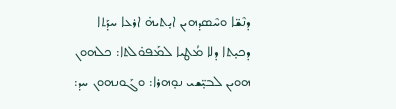ܕܢܶܫ̈ܐ ܘܚܶܣܕܗܝܢ ܐܝ̣ܬܝܗ̇ ܐܪܥܐ ܚܕܰܬܐ ܕܟܝ̣ܬܐ ܕܠܐ ܡܳܛܝܐ ܠܡܰܦܘ̇ܠܬܐ: ܟܠܗܘܢ ܗܘܝܢ ܠܒܝ̣̈ܫܝ ܢܘ̣ܗܪܐ: ܘܓܰܘܢܗܘܢ ܚܕ: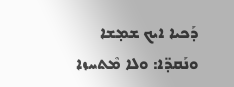ܕܰܟܝܐ ܐܝܟ ܫܡ̣ܫܐ ܘܢܰܩܕ̈ܐ: ܘܠܐ ܡܶܬܚܙܐ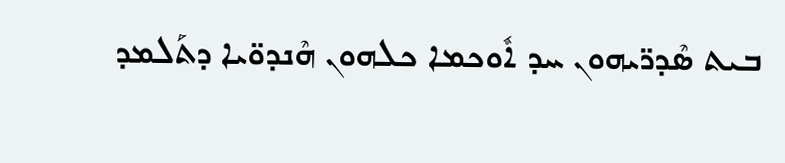ܒܝܬ ܣܶܕܪ̈ܝܗܘܢ ܚܕ ܐܽܘܟܡܐ ܟܠܗܘܢ ܗܶܢܕܘ̈ܝܐ ܕܬܰܠܡܕ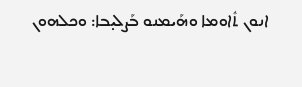ܐܢܘܢ ܬܽܐܘܡܐ ܘܗܰܝܡܢܘ ܒܰܨܠܝ̣ܒܐ: ܘܟܠܗܘܢ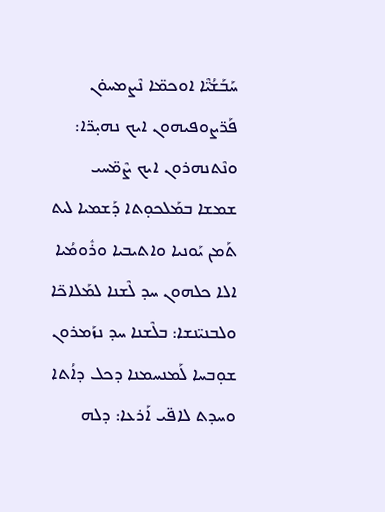ܚܰܒܰܫܳܝ̈ܶܐ ܐܘܟܡ̈ܐ ܢܶܨܡܚܘ̇ܢ ܦܰܪ̈ܨܘܦܝܗܘܢ ܐܝܟ ܢܗܝ̣ܪ̈ܐ: ܘܢܶܬܢܗܪܘܢ ܐܝܟ ܨܶܡ̈ܚܝ ܫܡܫܐ ܒܡܰܠܟܘ̣ܬܐ ܕܰܫܡܝܐ ܠܝܬ ܬܰܡܢ ܝܰܘܢܝܐ ܘܐܬܝܒܝܐ ܘܪܽܘܡܳܝܐ ܐܠܐ ܟܠܗܘܢ ܚܕ ܠܶܫܢܐ ܠܡܰܠܐܟ̈ܐ ܘܠܒܢܝ̈ܢܫܐ: ܒܠܶܫܢܐ ܚܕ ܢܙܰܡܪܘܢ ܫܘ̣ܒܚܐ ܠܰܡܢܚܡܢܐ ܕܟܠ ܕܐܳܬܐ ܘܚܕܬ ܠܐܦ̈ܝ ܐܰܪܥܐ: ܕܠܗ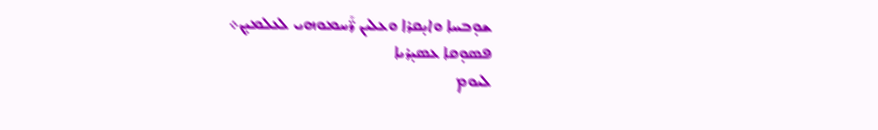ܫܘ̣ܒܚܐ ܘܐܝ̣ܩܪܐ ܘܥܠܝܢ ܪ̈ܰܚܡܘܗܝ ܠܥܠܡܝ̣ܢ܀
ܦܣܘ̣ܩܐ ܥܣܝ̣ܪܝܐ
ܠܝܘܡ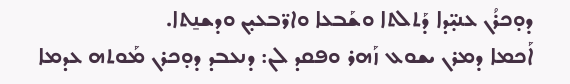ܕܘ̣ܟܪܳܢ ܥܢܝ̣̈ܕܐ ܕܰܬܠܬܐ ܘܫܰܒܥܐ ܘܐܪ̈ܒܥܝ̣ܢ ܘܕܫܢ̱ܬܐ.
ܐܰܟܡܐ ܕܡܪܢ ܝܫܘܥ ܙܰܗܪ ܘܦܩܕ ܠܢ: ܕܢܥܒܕ ܕܘ̣ܟܪܢ ܡܰܘܬܗ ܥܕܡܐ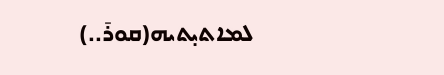ܠܡܐܬܝ̣ܬܝܗ(ܩܘܪ̄..)